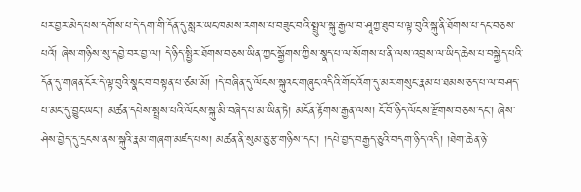པར་བྱར་མེད་པས་དགོས་པ་དེ་དག་གི་དོན་དུ་སླར་ཡང་ཁམས་རགས་པ་བཟུང་བའི་སྤྲུལ་སྐུ་རྒྱལ་བ་ཤཱཀྱ་ཐུབ་པ་ལྟ་བུའི་སྐུ་ནི་ཐོགས་པ་དང་བཅས་པའོ། ཞེས་གཉིས་སུ་དབྱེ་བར་བྱ་ལ། དེ་ཉིད་སྤྱིར་ཐོགས་བཅས་ཡིན་ཀྱང་སྒྱོགས་ཀྱིས་སྣད་པ་ལ་སོགས་པ་ནི་ལས་འབྲས་ལ་ཡིད་ཆེས་པ་བསྐྱེད་པའི་དོན་དུ་གཞན་ངོར་དེ་ལྟ་བུའི་སྣང་བ་བསྟན་པ་ཙམ་མོ། །དེ་བཞིན་དུ་ལོངས་སྐུའང་གཞུང་འདིའི་གོང་འོག་དུ་མར་གསུང་རྣམ་པ་ཐམས་ཅད་པ་ལ་བཤད་པ་མང་དུ་བྱུང་ཡང་། མཚན་དཔེས་སྤྲས་པའི་ལོངས་སྐུ་མི་བཞེད་པ་མ་ཡིན་ཏེ། མངོན་རྟོགས་རྒྱན་ལས། ངོ་བོ་ཉིད་ལོངས་རྫོགས་བཅས་དང་། ཞེས་ཤེས་བྱེད་དུ་དྲངས་ནས་སྐུའི་རྣམ་གཞག་མཛད་པས། མཚན་ནི་སུམ་ཅུ་རྩ་གཉིས་དང་། །དཔེ་བྱད་བརྒྱད་ཅུའི་བདག་ཉིད་འདི། །ཐེག་ཆེན་ཉེ་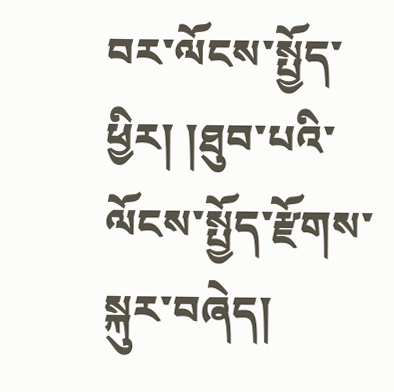བར་ལོངས་སྤྱོད་ཕྱིར། །ཐུབ་པའི་ལོངས་སྤྱོད་རྫོགས་སྐུར་བཞེད།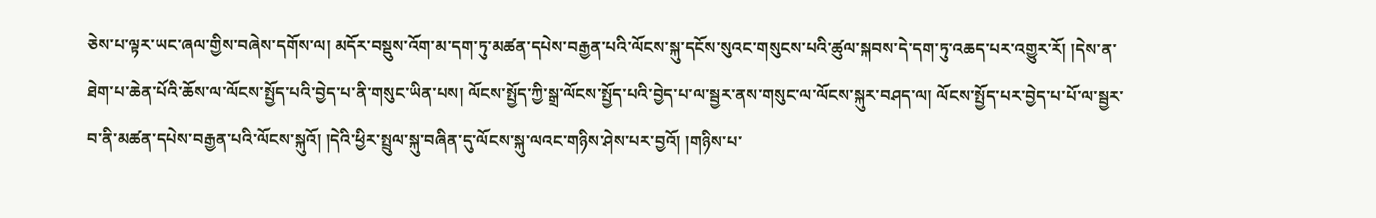ཅེས་པ་ལྟར་ཡང་ཞལ་གྱིས་བཞེས་དགོས་ལ། མདོར་བསྡུས་འོག་མ་དག་ཏུ་མཚན་དཔེས་བརྒྱན་པའི་ལོངས་སྐུ་དངོས་སུའང་གསུངས་པའི་ཚུལ་སྐབས་དེ་དག་ཏུ་འཆད་པར་འགྱུར་རོ། །དེས་ན་ཐེག་པ་ཆེན་པོའི་ཆོས་ལ་ལོངས་སྤྱོད་པའི་བྱེད་པ་ནི་གསུང་ཡིན་པས། ལོངས་སྤྱོད་ཀྱི་སྒྲ་ལོངས་སྤྱོད་པའི་བྱེད་པ་ལ་སྦྱར་ནས་གསུང་ལ་ལོངས་སྐུར་བཤད་ལ། ལོངས་སྤྱོད་པར་བྱེད་པ་པོ་ལ་སྦྱར་བ་ནི་མཚན་དཔེས་བརྒྱན་པའི་ལོངས་སྐུའོ། །དེའི་ཕྱིར་སྤྲུལ་སྐུ་བཞིན་དུ་ལོངས་སྐུ་ལའང་གཉིས་ཤེས་པར་བྱའོ། །གཉིས་པ་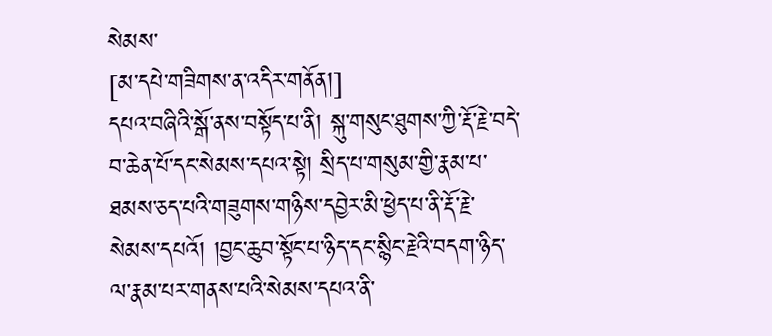སེམས་
[མ་དཔེ་གཟིགས་ན་འདིར་གནོན།]
དཔའ་བཞིའི་སྒོ་ནས་བསྟོད་པ་ནི། སྐུ་གསུང་ཐུགས་ཀྱི་རྡོ་རྗེ་བདེ་བ་ཆེན་པོ་དང་སེམས་དཔའ་སྟེ། སྲིད་པ་གསུམ་གྱི་རྣམ་པ་ཐམས་ཅད་པའི་གཟུགས་གཉིས་དབྱེར་མི་ཕྱེད་པ་ནི་རྡོ་རྗེ་སེམས་དཔའོ། །བྱང་ཆུབ་སྟོང་པ་ཉིད་དང་སྙིང་རྗེའི་བདག་ཉིད་ལ་རྣམ་པར་གནས་པའི་སེམས་དཔའ་ནི་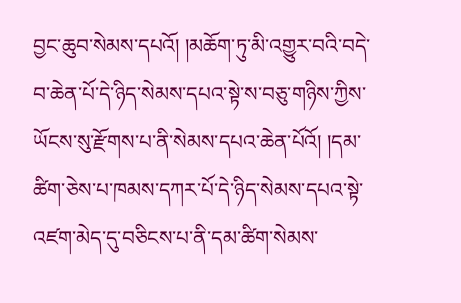བྱང་ཆུབ་སེམས་དཔའོ། །མཆོག་ཏུ་མི་འགྱུར་བའི་བདེ་བ་ཆེན་པོ་དེ་ཉིད་སེམས་དཔའ་སྟེ་ས་བཅུ་གཉིས་ཀྱིས་ཡོངས་སུ་རྫོགས་པ་ནི་སེམས་དཔའ་ཆེན་པོའོ། །དམ་ཚིག་ཅེས་པ་ཁམས་དཀར་པོ་དེ་ཉིད་སེམས་དཔའ་སྟེ་འཛག་མེད་དུ་བཅིངས་པ་ནི་དམ་ཚིག་སེམས་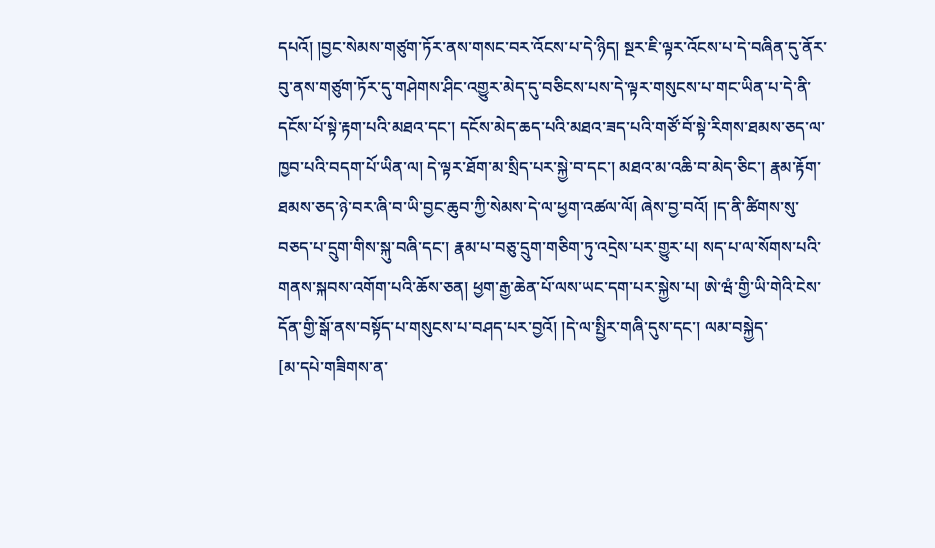དཔའོ། །བྱང་སེམས་གཙུག་ཏོར་ནས་གསང་བར་འོངས་པ་དེ་ཉིད། སྔར་ཇི་ལྟར་འོངས་པ་དེ་བཞིན་དུ་ནོར་བུ་ནས་གཙུག་ཏོར་དུ་གཤེགས་ཤིང་འགྱུར་མེད་དུ་བཅིངས་པས་དེ་ལྟར་གསུངས་པ་གང་ཡིན་པ་དེ་ནི་དངོས་པོ་སྟེ་རྟག་པའི་མཐའ་དང་། དངོས་མེད་ཆད་པའི་མཐའ་ཟད་པའི་གཙོ་བོ་སྟེ་རིགས་ཐམས་ཅད་ལ་ཁྱབ་པའི་བདག་པོ་ཡིན་ལ། དེ་ལྟར་ཐོག་མ་སྲིད་པར་སྐྱེ་བ་དང་། མཐའ་མ་འཆི་བ་མེད་ཅིང་། རྣམ་རྟོག་ཐམས་ཅད་ཉེ་བར་ཞི་བ་ཡི་བྱང་ཆུབ་ཀྱི་སེམས་དེ་ལ་ཕྱག་འཚལ་ལོ། ཞེས་བྱ་བའོ། །ད་ནི་ཚིགས་སུ་བཅད་པ་དྲུག་གིས་སྐུ་བཞི་དང་། རྣམ་པ་བཅུ་དྲུག་གཅིག་ཏུ་འདྲེས་པར་གྱུར་པ། སད་པ་ལ་སོགས་པའི་གནས་སྐབས་འགོག་པའི་ཆོས་ཅན། ཕྱག་རྒྱ་ཆེན་པོ་ལས་ཡང་དག་པར་སྐྱེས་པ། ཨེ་ཝཾ་གྱི་ཡི་གེའི་ངེས་དོན་གྱི་སྒོ་ནས་བསྟོད་པ་གསུངས་པ་བཤད་པར་བྱའོ། །དེ་ལ་སྤྱིར་གཞི་དུས་དང་། ལམ་བསྐྱེད་
[མ་དཔེ་གཟིགས་ན་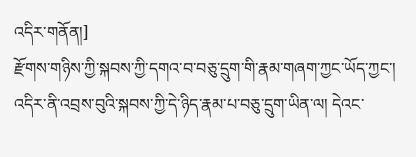འདིར་གནོན།]
རྫོགས་གཉིས་ཀྱི་སྐབས་ཀྱི་དགའ་བ་བཅུ་དྲུག་གི་རྣམ་གཞག་ཀྱང་ཡོད་ཀྱང་། འདིར་ནི་འབྲས་བུའི་སྐབས་ཀྱི་དེ་ཉིད་རྣམ་པ་བཅུ་དྲུག་ཡིན་ལ། དེའང་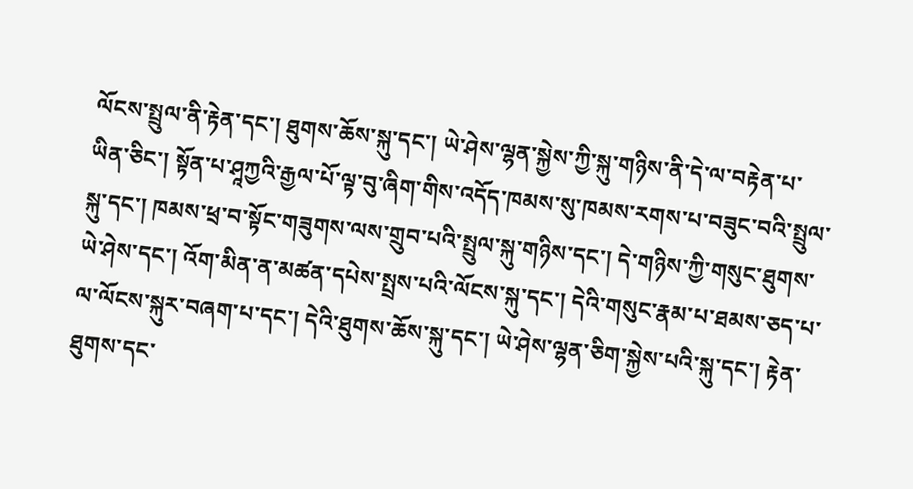ལོངས་སྤྲུལ་ནི་རྟེན་དང་། ཐུགས་ཆོས་སྐུ་དང་། ཡེ་ཤེས་ལྷན་སྐྱེས་ཀྱི་སྐུ་གཉིས་ནི་དེ་ལ་བརྟེན་པ་ཡིན་ཅིང་། སྟོན་པ་ཤཱཀྱའི་རྒྱལ་པོ་ལྟ་བུ་ཞིག་གིས་འདོད་ཁམས་སུ་ཁམས་རགས་པ་བཟུང་བའི་སྤྲུལ་སྐུ་དང་། ཁམས་ཕྲ་བ་སྟོང་གཟུགས་ལས་གྲུབ་པའི་སྤྲུལ་སྐུ་གཉིས་དང་། དེ་གཉིས་ཀྱི་གསུང་ཐུགས་ཡེ་ཤེས་དང་། འོག་མིན་ན་མཚན་དཔེས་སྤྲས་པའི་ལོངས་སྐུ་དང་། དེའི་གསུང་རྣམ་པ་ཐམས་ཅད་པ་ལ་ལོངས་སྐུར་བཞག་པ་དང་། དེའི་ཐུགས་ཆོས་སྐུ་དང་། ཡེ་ཤེས་ལྷན་ཅིག་སྐྱེས་པའི་སྐུ་དང་། རྟེན་ཐུགས་དང་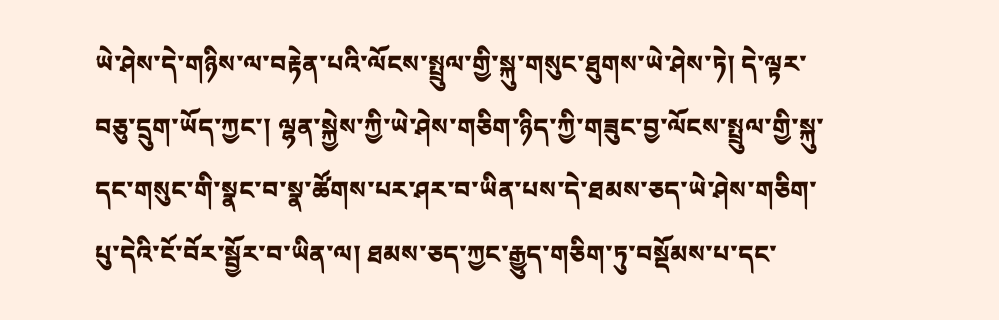ཡེ་ཤེས་དེ་གཉིས་ལ་བརྟེན་པའི་ལོངས་སྤྲུལ་གྱི་སྐུ་གསུང་ཐུགས་ཡེ་ཤེས་ཏེ། དེ་ལྟར་བཅུ་དྲུག་ཡོད་ཀྱང་། ལྷན་སྐྱེས་ཀྱི་ཡེ་ཤེས་གཅིག་ཉིད་ཀྱི་གཟུང་བྱ་ལོངས་སྤྲུལ་གྱི་སྐུ་དང་གསུང་གི་སྣང་བ་སྣ་ཚོགས་པར་ཤར་བ་ཡིན་པས་དེ་ཐམས་ཅད་ཡེ་ཤེས་གཅིག་པུ་དེའི་ངོ་བོར་སྦྱོར་བ་ཡིན་ལ། ཐམས་ཅད་ཀྱང་རྒྱུད་གཅིག་ཏུ་བསྡོམས་པ་དང་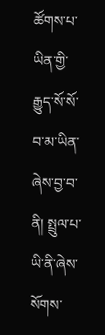ཚོགས་པ་ཡིན་གྱི་རྒྱུད་སོ་སོ་བ་མ་ཡིན་ཞེས་བྱ་བ་ནི། སྤྲུལ་པ་ཡི་ནི་ཞེས་སོགས་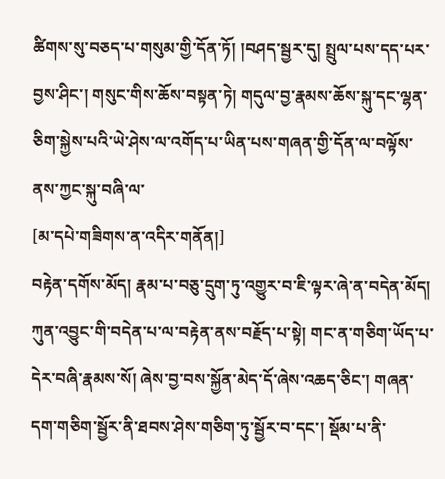ཚིགས་སུ་བཅད་པ་གསུམ་གྱི་དོན་ཏོ། །བཤད་སྦྱར་དུ། སྤྲུལ་པས་དད་པར་བྱས་ཤིང་། གསུང་གིས་ཆོས་བསྟན་ཏེ། གདུལ་བྱ་རྣམས་ཆོས་སྐུ་དང་ལྷན་ཅིག་སྐྱེས་པའི་ཡེ་ཤེས་ལ་འགོད་པ་ཡིན་པས་གཞན་གྱི་དོན་ལ་བལྟོས་ནས་ཀྱང་སྐུ་བཞི་ལ་
[མ་དཔེ་གཟིགས་ན་འདིར་གནོན།]
བརྟེན་དགོས་མོད། རྣམ་པ་བཅུ་དྲུག་ཏུ་འགྱུར་བ་ཇི་ལྟར་ཞེ་ན་བདེན་མོད། ཀུན་འབྱུང་གི་བདེན་པ་ལ་བརྟེན་ནས་བརྗོད་པ་སྟེ། གང་ན་གཅིག་ཡོད་པ་དེར་བཞི་རྣམས་སོ། ཞེས་བྱ་བས་སྐྱོན་མེད་དོ་ཞེས་འཆད་ཅིང་། གཞན་དག་གཅིག་སྦྱོར་ནི་ཐབས་ཤེས་གཅིག་ཏུ་སྦྱོར་བ་དང་། སྡོམ་པ་ནི་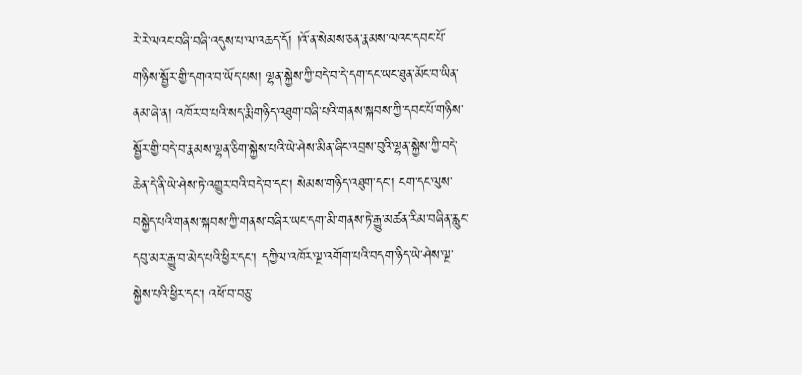རེ་རེ་ལའང་བཞི་བཞི་འདུས་པ་ལ་འཆད་དོ། །འོ་ན་སེམས་ཅན་རྣམས་ལའང་དབང་པོ་གཉིས་སྦྱོར་གྱི་དགའ་བ་ཡོད་པས། ལྷན་སྐྱེས་ཀྱི་བདེ་བ་དེ་དག་དང་ཡང་ཐུན་མོང་བ་ཡིན་ནམ་ཞེ་ན། འཁོར་བ་པའི་སད་རྨི་གཉིད་འཐུག་བཞི་པའི་གནས་སྐབས་ཀྱི་དབང་པོ་གཉིས་སྦྱོར་གྱི་བདེ་བ་རྣམས་ལྷན་ཅིག་སྐྱེས་པའི་ཡེ་ཤེས་མིན་ཞིང་འབྲས་བུའི་ལྷན་སྐྱེས་ཀྱི་བདེ་ཆེན་དེ་ནི་ཡེ་ཤེས་ཏེ་འགྱུར་བའི་བདེ་བ་དང་། སེམས་གཉིད་འཐུག་དང་། ངག་དང་ལུས་བསྐྱེད་པའི་གནས་སྐབས་ཀྱི་གནས་བཞིར་ཡང་དག་མི་གནས་ཏེ་རྒྱུ་མཚན་རིམ་བཞིན་རླུང་དབུ་མར་རྒྱུ་བ་མེད་པའི་ཕྱིར་དང་། དཀྱིལ་འཁོར་ལྔ་འགོག་པའི་བདག་ཉིད་ཡེ་ཤེས་ལྔ་སྐྱེས་པའི་ཕྱིར་དང་། འཕོ་བ་བཅུ་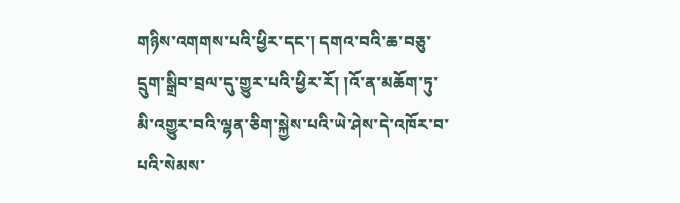གཉིས་འགགས་པའི་ཕྱིར་དང་། དགའ་བའི་ཆ་བཅུ་དྲུག་སྒྲིབ་བྲལ་དུ་གྱུར་པའི་ཕྱིར་རོ། །འོ་ན་མཆོག་ཏུ་མི་འགྱུར་བའི་ལྷན་ཅིག་སྐྱེས་པའི་ཡེ་ཤེས་དེ་འཁོར་བ་པའི་སེམས་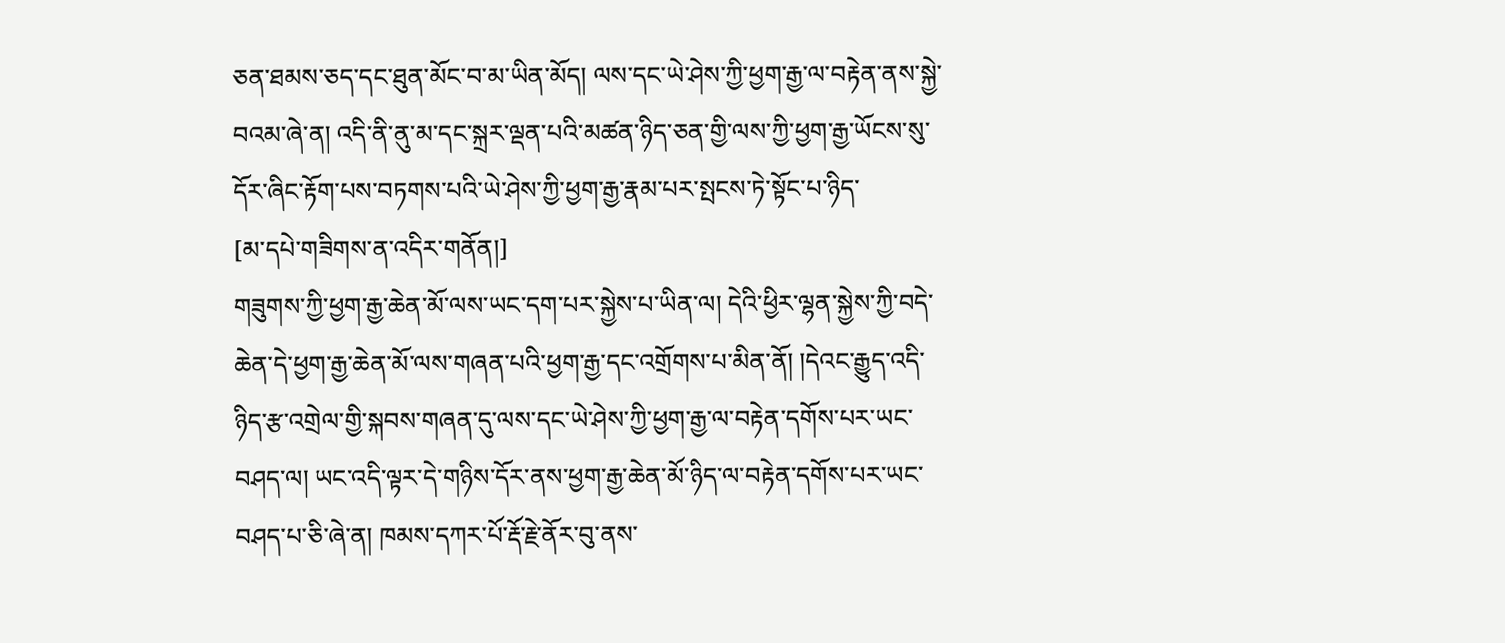ཅན་ཐམས་ཅད་དང་ཐུན་མོང་བ་མ་ཡིན་མོད། ལས་དང་ཡེ་ཤེས་ཀྱི་ཕྱག་རྒྱ་ལ་བརྟེན་ནས་སྐྱེ་བའམ་ཞེ་ན། འདི་ནི་ནུ་མ་དང་སྐྲར་ལྡན་པའི་མཚན་ཉིད་ཅན་གྱི་ལས་ཀྱི་ཕྱག་རྒྱ་ཡོངས་སུ་དོར་ཞིང་རྟོག་པས་བཏགས་པའི་ཡེ་ཤེས་ཀྱི་ཕྱག་རྒྱ་རྣམ་པར་སྤངས་ཏེ་སྟོང་པ་ཉིད་
[མ་དཔེ་གཟིགས་ན་འདིར་གནོན།]
གཟུགས་ཀྱི་ཕྱག་རྒྱ་ཆེན་མོ་ལས་ཡང་དག་པར་སྐྱེས་པ་ཡིན་ལ། དེའི་ཕྱིར་ལྷན་སྐྱེས་ཀྱི་བདེ་ཆེན་དེ་ཕྱག་རྒྱ་ཆེན་མོ་ལས་གཞན་པའི་ཕྱག་རྒྱ་དང་འགྲོགས་པ་མིན་ནོ། །དེའང་རྒྱུད་འདི་ཉིད་རྩ་འགྲེལ་གྱི་སྐབས་གཞན་དུ་ལས་དང་ཡེ་ཤེས་ཀྱི་ཕྱག་རྒྱ་ལ་བརྟེན་དགོས་པར་ཡང་བཤད་ལ། ཡང་འདི་ལྟར་དེ་གཉིས་དོར་ནས་ཕྱག་རྒྱ་ཆེན་མོ་ཉིད་ལ་བརྟེན་དགོས་པར་ཡང་བཤད་པ་ཅི་ཞེ་ན། ཁམས་དཀར་པོ་རྡོ་རྗེ་ནོར་བུ་ནས་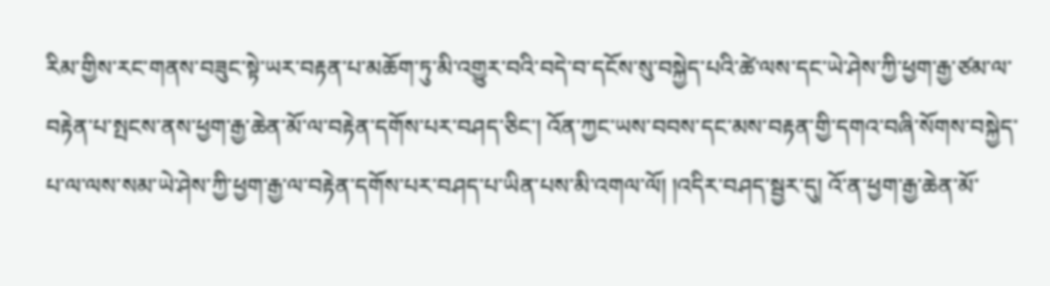རིམ་གྱིས་རང་གནས་བཟུང་སྟེ་ཡར་བརྟན་པ་མཆོག་ཏུ་མི་འགྱུར་བའི་བདེ་བ་དངོས་སུ་བསྐྱེད་པའི་ཚེ་ལས་དང་ཡེ་ཤེས་ཀྱི་ཕྱག་རྒྱ་ཙམ་ལ་བརྟེན་པ་སྤངས་ནས་ཕྱག་རྒྱ་ཆེན་མོ་ལ་བརྟེན་དགོས་པར་བཤད་ཅིང་། འོན་ཀྱང་ཡས་བབས་དང་མས་བརྟན་གྱི་དགའ་བཞི་སོགས་བསྐྱེད་པ་ལ་ལས་སམ་ཡེ་ཤེས་ཀྱི་ཕྱག་རྒྱ་ལ་བརྟེན་དགོས་པར་བཤད་པ་ཡིན་པས་མི་འགལ་ལོ། །འདིར་བཤད་སྦྱར་དུ། འོ་ན་ཕྱག་རྒྱ་ཆེན་མོ་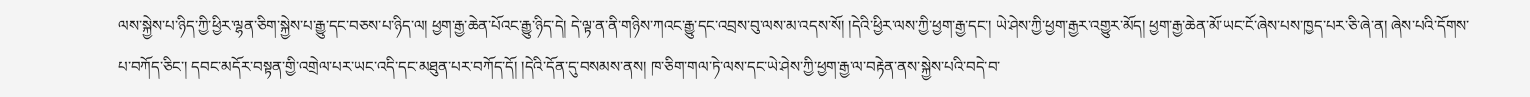ལས་སྐྱེས་པ་ཉིད་ཀྱི་ཕྱིར་ལྷན་ཅིག་སྐྱེས་པ་རྒྱུ་དང་བཅས་པ་ཉིད་ལ། ཕྱག་རྒྱ་ཆེན་པོའང་རྒྱུ་ཉིད་དེ། དེ་ལྟ་ན་ནི་གཉིས་ཀའང་རྒྱུ་དང་འབྲས་བུ་ལས་མ་འདས་སོ། །དེའི་ཕྱིར་ལས་ཀྱི་ཕྱག་རྒྱ་དང་། ཡེ་ཤེས་ཀྱི་ཕྱག་རྒྱར་འགྱུར་མོད། ཕྱག་རྒྱ་ཆེན་མོ་ཡང་ངོ་ཞེས་པས་ཁྱད་པར་ཅི་ཞེ་ན། ཞེས་པའི་དོགས་པ་བཀོད་ཅིང་། དབང་མདོར་བསྟན་གྱི་འགྲེལ་པར་ཡང་འདི་དང་མཐུན་པར་བཀོད་དོ། །དེའི་དོན་དུ་བསམས་ནས། ཁ་ཅིག་གལ་ཏེ་ལས་དང་ཡེ་ཤེས་ཀྱི་ཕྱག་རྒྱ་ལ་བརྟེན་ནས་སྐྱེས་པའི་བདེ་བ་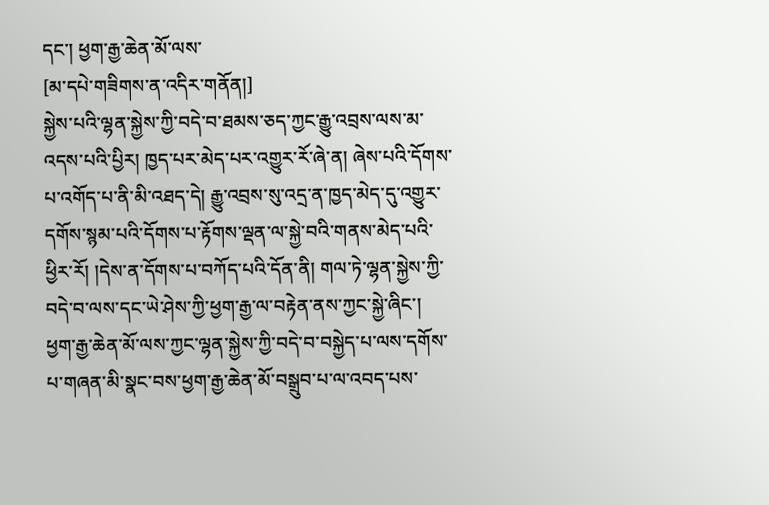དང་། ཕྱག་རྒྱ་ཆེན་མོ་ལས་
[མ་དཔེ་གཟིགས་ན་འདིར་གནོན།]
སྐྱེས་པའི་ལྷན་སྐྱེས་ཀྱི་བདེ་བ་ཐམས་ཅད་ཀྱང་རྒྱུ་འབྲས་ལས་མ་འདས་པའི་པྱིར། ཁྱད་པར་མེད་པར་འགྱུར་རོ་ཞེ་ན། ཞེས་པའི་དོགས་པ་འགོད་པ་ནི་མི་འཐད་དེ། རྒྱུ་འབྲས་སུ་འདྲ་ན་ཁྱད་མེད་དུ་འགྱུར་དགོས་སྙམ་པའི་དོགས་པ་རྟོགས་ལྡན་ལ་སྐྱེ་བའི་གནས་མེད་པའི་ཕྱིར་རོ། །དེས་ན་དོགས་པ་བཀོད་པའི་དོན་ནི། གལ་ཏེ་ལྷན་སྐྱེས་ཀྱི་བདེ་བ་ལས་དང་ཡེ་ཤེས་ཀྱི་ཕྱག་རྒྱ་ལ་བརྟེན་ནས་ཀྱང་སྐྱེ་ཞིང་། ཕྱག་རྒྱ་ཆེན་མོ་ལས་ཀྱང་ལྷན་སྐྱེས་ཀྱི་བདེ་བ་བསྐྱེད་པ་ལས་དགོས་པ་གཞན་མི་སྣང་བས་ཕྱག་རྒྱ་ཆེན་མོ་བསྒྲུབ་པ་ལ་འབད་པས་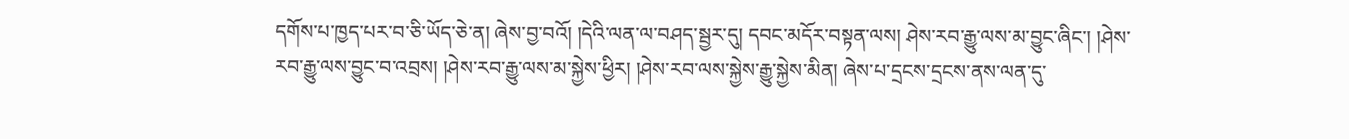དགོས་པ་ཁྱད་པར་བ་ཅི་ཡོད་ཅེ་ན། ཞེས་བྱ་བའོ། །དེའི་ལན་ལ་བཤད་སྦྱར་དུ། དབང་མདོར་བསྟན་ལས། ཤེས་རབ་རྒྱུ་ལས་མ་བྱུང་ཞིང་། །ཤེས་རབ་རྒྱུ་ལས་བྱུང་བ་འབྲས། །ཤེས་རབ་རྒྱུ་ལས་མ་སྐྱེས་ཕྱིར། །ཤེས་རབ་ལས་སྐྱེས་རྒྱུ་སྐྱེས་མིན། ཞེས་པ་དྲངས་དྲངས་ནས་ལན་དུ་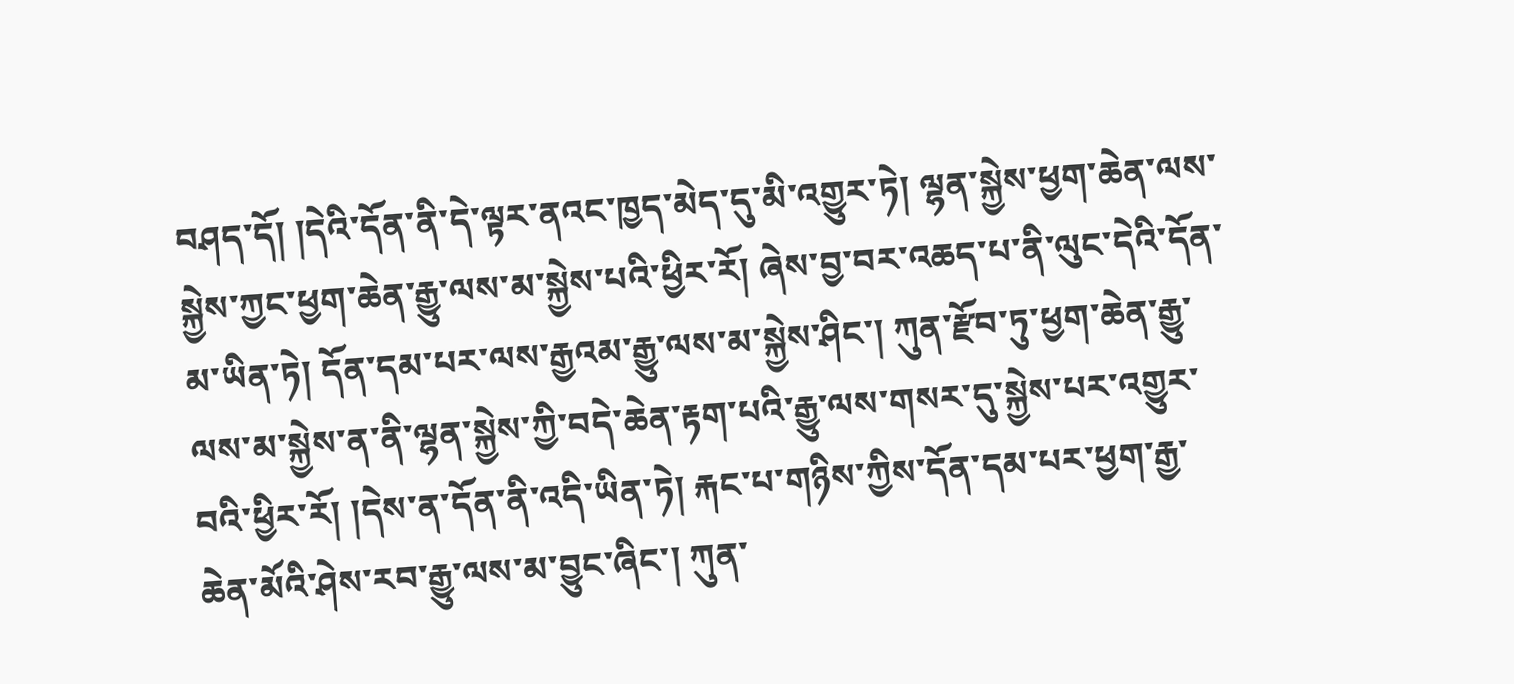བཤད་དོ། །དེའི་དོན་ནི་དེ་ལྟར་ནའང་ཁྱད་མེད་དུ་མི་འགྱུར་ཏེ། ལྷན་སྐྱེས་ཕྱག་ཆེན་ལས་སྐྱེས་ཀྱང་ཕྱག་ཆེན་རྒྱུ་ལས་མ་སྐྱེས་པའི་ཕྱིར་རོ། ཞེས་བྱ་བར་འཆད་པ་ནི་ལུང་དེའི་དོན་མ་ཡིན་ཏེ། དོན་དམ་པར་ལས་རྒྱའམ་རྒྱུ་ལས་མ་སྐྱེས་ཤིང་། ཀུན་རྫོབ་ཏུ་ཕྱག་ཆེན་རྒྱུ་ལས་མ་སྐྱེས་ན་ནི་ལྷན་སྐྱེས་ཀྱི་བདེ་ཆེན་རྟག་པའི་རྒྱུ་ལས་གསར་དུ་སྐྱེས་པར་འགྱུར་བའི་ཕྱིར་རོ། །དེས་ན་དོན་ནི་འདི་ཡིན་ཏེ། རྐང་པ་གཉིས་ཀྱིས་དོན་དམ་པར་ཕྱག་རྒྱ་ཆེན་མོའི་ཤེས་རབ་རྒྱུ་ལས་མ་བྱུང་ཞིང་། ཀུན་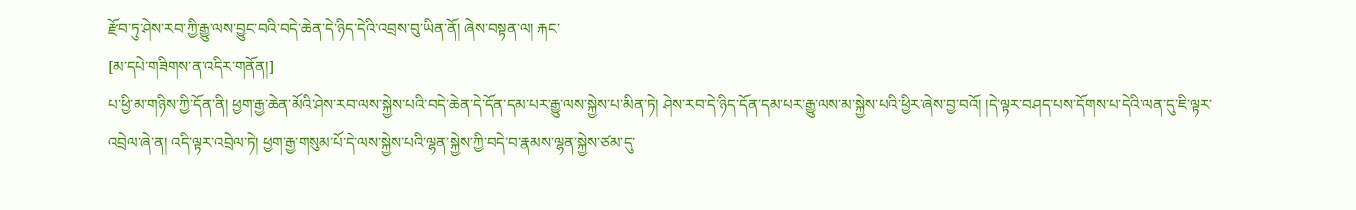རྫོབ་ཏུ་ཤེས་རབ་ཀྱི་རྒྱུ་ལས་བྱུང་བའི་བདེ་ཆེན་དེ་ཉིད་དེའི་འབྲས་བུ་ཡིན་ནོ། ཞེས་བསྟན་ལ། རྐང་
[མ་དཔེ་གཟིགས་ན་འདིར་གནོན།]
པ་ཕྱི་མ་གཉིས་ཀྱི་དོན་ནི། ཕྱག་རྒྱ་ཆེན་མོའི་ཤེས་རབ་ལས་སྐྱེས་པའི་བདེ་ཆེན་དེ་དོན་དམ་པར་རྒྱུ་ལས་སྐྱེས་པ་མིན་ཏེ། ཤེས་རབ་དེ་ཉིད་དོན་དམ་པར་རྒྱུ་ལས་མ་སྐྱེས་པའི་ཕྱིར་ཞེས་བྱ་བའོ། །དེ་ལྟར་བཤད་པས་དོགས་པ་དེའི་ལན་དུ་ཇི་ལྟར་འབྲེལ་ཞེ་ན། འདི་ལྟར་འབྲེལ་ཏེ། ཕྱག་རྒྱ་གསུམ་པོ་དེ་ལས་སྐྱེས་པའི་ལྷན་སྐྱེས་ཀྱི་བདེ་བ་རྣམས་ལྷན་སྐྱེས་ཙམ་དུ་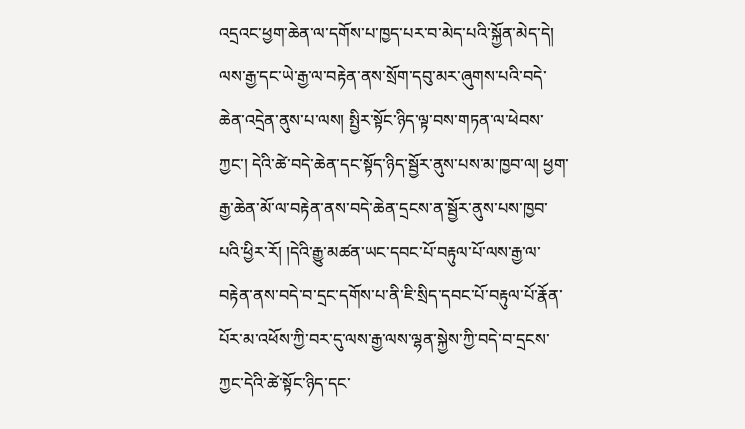འདྲའང་ཕྱག་ཆེན་ལ་དགོས་པ་ཁྱད་པར་བ་མེད་པའི་སྐྱོན་མེད་དེ། ལས་རྒྱ་དང་ཡེ་རྒྱ་ལ་བརྟེན་ནས་སྲོག་དབུ་མར་ཞུགས་པའི་བདེ་ཆེན་འདྲེན་ནུས་པ་ལས། སྤྱིར་སྟོང་ཉིད་ལྟ་བས་གཏན་ལ་ཕེབས་ཀྱང་། དེའི་ཚེ་བདེ་ཆེན་དང་སྟོད་ཉིད་སྦྱོར་ནུས་པས་མ་ཁྱབ་ལ། ཕྱག་རྒྱ་ཆེན་མོ་ལ་བརྟེན་ནས་བདེ་ཆེན་དྲངས་ན་སྦྱོར་ནུས་པས་ཁྱབ་པའི་ཕྱིར་རོ། །དེའི་རྒྱུ་མཚན་ཡང་དབང་པོ་བརྟུལ་པོ་ལས་རྒྱ་ལ་བརྟེན་ནས་བདེ་བ་དྲང་དགོས་པ་ནི་ཇི་སྲིད་དབང་པོ་བརྟུལ་པོ་རྣོན་པོར་མ་འཕོས་ཀྱི་བར་དུ་ལས་རྒྱ་ལས་ལྷན་སྐྱེས་ཀྱི་བདེ་བ་དྲངས་ཀྱང་དེའི་ཚེ་སྟོང་ཉིད་དང་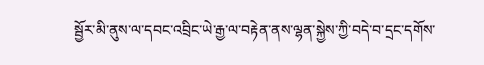སྦྱོར་མི་ནུས་ལ་དབང་འབྲིང་ཡེ་རྒྱ་ལ་བརྟེན་ནས་ལྷན་སྐྱེས་ཀྱི་བདེ་བ་དྲང་དགོས་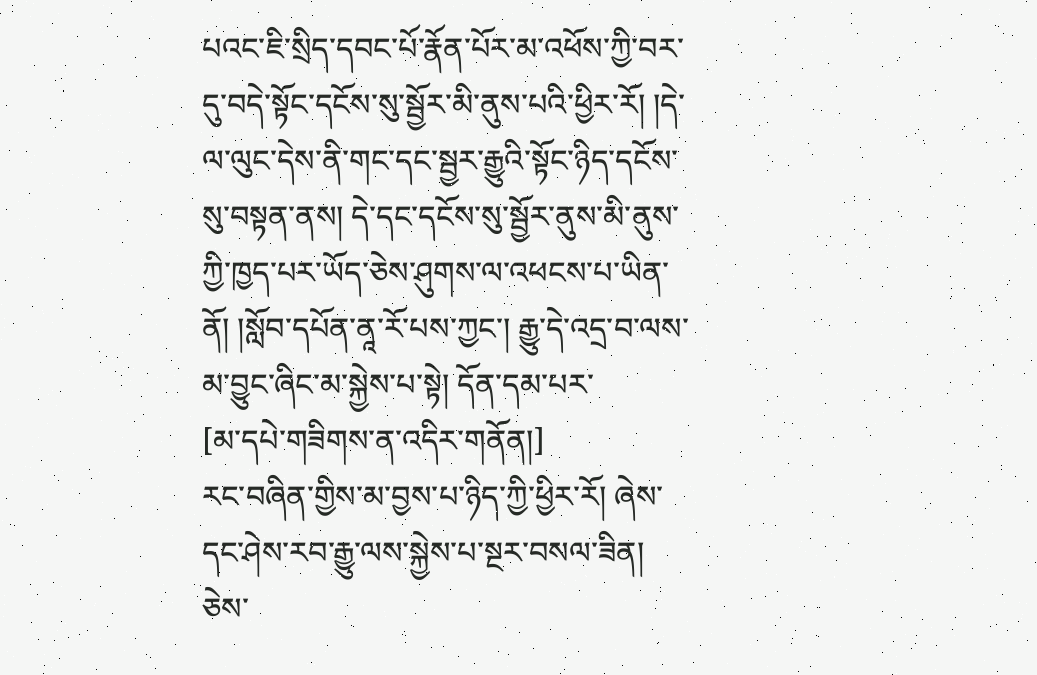པའང་ཇི་སྲིད་དབང་པོ་རྣོན་པོར་མ་འཕོས་ཀྱི་བར་དུ་བདེ་སྟོང་དངོས་སུ་སྦྱོར་མི་ནུས་པའི་ཕྱིར་རོ། །དེ་ལ་ལུང་དེས་ནི་གང་དང་སྦྱར་རྒྱུའི་སྟོང་ཉིད་དངོས་སུ་བསྟན་ནས། དེ་དང་དངོས་སུ་སྦྱོར་ནུས་མི་ནུས་ཀྱི་ཁྱད་པར་ཡོད་ཅེས་ཤུགས་ལ་འཕངས་པ་ཡིན་ནོ། །སློབ་དཔོན་ནཱ་རོ་པས་ཀྱང་། རྒྱུ་དེ་འདྲ་བ་ལས་མ་བྱུང་ཞིང་མ་སྐྱེས་པ་སྟེ། དོན་དམ་པར་
[མ་དཔེ་གཟིགས་ན་འདིར་གནོན།]
རང་བཞིན་གྱིས་མ་བྱས་པ་ཉིད་ཀྱི་ཕྱིར་རོ། ཞེས་དང་ཤེས་རབ་རྒྱུ་ལས་སྐྱེས་པ་སྔར་བསལ་ཟིན། ཅེས་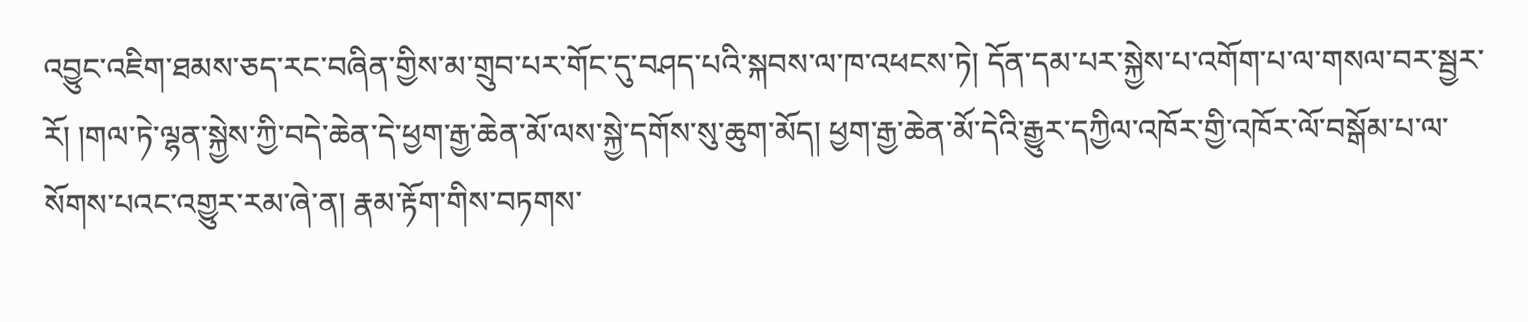འབྱུང་འཇིག་ཐམས་ཅད་རང་བཞིན་གྱིས་མ་གྲུབ་པར་གོང་དུ་བཤད་པའི་སྐབས་ལ་ཁ་འཕངས་ཏེ། དོན་དམ་པར་སྐྱེས་པ་འགོག་པ་ལ་གསལ་བར་སྦྱར་རོ། །གལ་ཏེ་ལྷན་སྐྱེས་ཀྱི་བདེ་ཆེན་དེ་ཕྱག་རྒྱ་ཆེན་མོ་ལས་སྐྱེ་དགོས་སུ་ཆུག་མོད། ཕྱག་རྒྱ་ཆེན་མོ་དེའི་རྒྱུར་དཀྱིལ་འཁོར་གྱི་འཁོར་ལོ་བསྒོམ་པ་ལ་སོགས་པའང་འགྱུར་རམ་ཞེ་ན། རྣམ་རྟོག་གིས་བཏགས་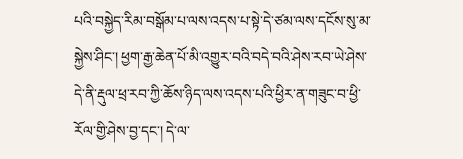པའི་བསྐྱེད་རིམ་བསྒོམ་པ་ལས་འདས་པ་སྟེ་དེ་ཙམ་ལས་དངོས་སུ་མ་སྐྱེས་ཤིང་། ཕྱག་རྒྱ་ཆེན་པོ་མི་འགྱུར་བའི་བདེ་བའི་ཤེས་རབ་ཡེ་ཤེས་དེ་ནི་རྡུལ་ཕྲ་རབ་ཀྱི་ཆོས་ཉིད་ལས་འདས་པའི་ཕྱིར་ན་གཟུང་བ་ཕྱི་རོལ་གྱི་ཤེས་བྱ་དང་། དེ་ལ་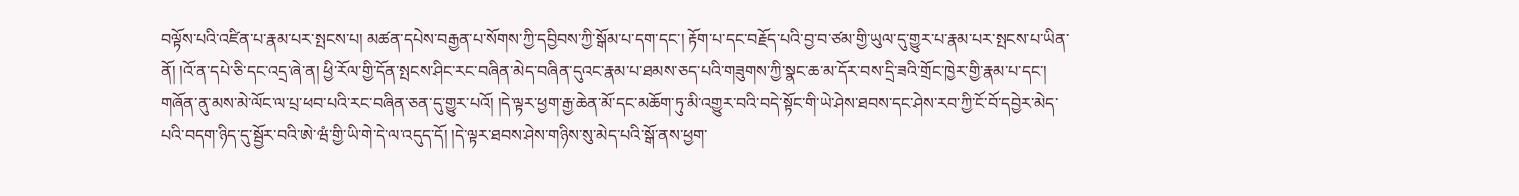བལྟོས་པའི་འཛིན་པ་རྣམ་པར་སྤངས་པ། མཚན་དཔེས་བརྒྱན་པ་སོགས་ཀྱི་དབྱིབས་ཀྱི་སྒོམ་པ་དག་དང་། རྟོག་པ་དང་བརྗོད་པའི་བྱ་བ་ཙམ་གྱི་ཡུལ་དུ་གྱུར་པ་རྣམ་པར་སྤངས་པ་ཡིན་ནོ། །འོ་ན་དཔེ་ཅི་དང་འདྲ་ཞེ་ན། ཕྱི་རོལ་གྱི་དོན་སྤངས་ཤིང་རང་བཞིན་མེད་བཞིན་དུའང་རྣམ་པ་ཐམས་ཅད་པའི་གཟུགས་ཀྱི་སྣང་ཆ་མ་དོར་བས་དྲི་ཟའི་གྲོང་ཁྱེར་གྱི་རྣམ་པ་དང་། གཞོན་ནུ་མས་མེ་ལོང་ལ་པྲ་ཕབ་པའི་རང་བཞིན་ཅན་དུ་གྱུར་པའོ། །དེ་ལྟར་ཕྱག་རྒྱ་ཆེན་མོ་དང་མཆོག་ཏུ་མི་འགྱུར་བའི་བདེ་སྟོང་གི་ཡེ་ཤེས་ཐབས་དང་ཤེས་རབ་ཀྱི་ངོ་བོ་དབྱེར་མེད་པའི་བདག་ཉིད་དུ་སྦྱོར་བའི་ཨེ་ཝཾ་གྱི་ཡི་གེ་དེ་ལ་འདུད་དོ། །དེ་ལྟར་ཐབས་ཤེས་གཉིས་སུ་མེད་པའི་སྒོ་ནས་ཕྱག་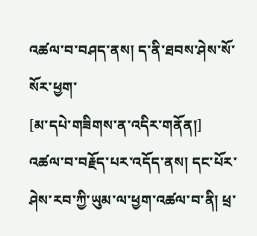འཚལ་བ་བཤད་ནས། ད་ནི་ཐབས་ཤེས་སོ་སོར་ཕྱག་
[མ་དཔེ་གཟིགས་ན་འདིར་གནོན།]
འཚལ་བ་བརྗོད་པར་འདོད་ནས། དང་པོར་ཤེས་རབ་ཀྱི་ཡུམ་ལ་ཕྱག་འཚལ་བ་ནི། ཕྲ་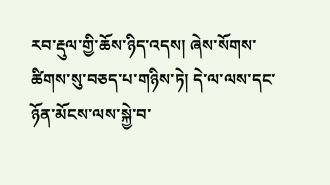རབ་རྡུལ་གྱི་ཆོས་ཉིད་འདས། ཞེས་སོགས་ཚིགས་སུ་བཅད་པ་གཉིས་ཏེ། དེ་ལ་ལས་དང་ཉོན་མོངས་ལས་སྐྱེ་བ་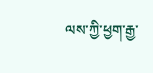ལས་ཀྱི་ཕྱག་རྒྱ་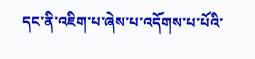དང་ནི་འཇིག་པ་ཞེས་པ་འདོགས་པ་པོའི་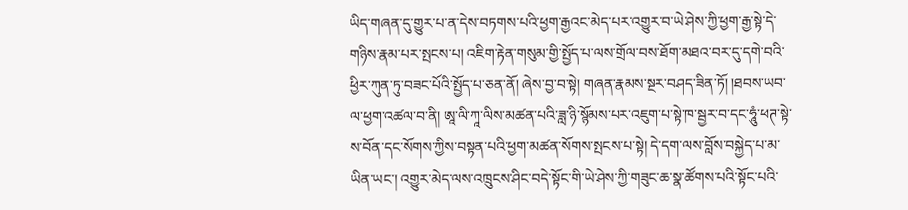ཡིད་གཞན་དུ་གྱུར་པ་ན་དེས་བཏགས་པའི་ཕྱག་རྒྱའང་མེད་པར་འགྱུར་བ་ཡེ་ཤེས་ཀྱི་ཕྱག་རྒྱ་སྟེ་དེ་གཉིས་རྣམ་པར་སྤངས་པ། འཇིག་རྟེན་གསུམ་གྱི་སྤྱོད་པ་ལས་གྲོལ་བས་ཐོག་མཐའ་བར་དུ་དགེ་བའི་ཕྱིར་ཀུན་ཏུ་བཟང་པོའི་སྤྱོད་པ་ཅན་ནོ། ཞེས་བྱ་བ་སྟེ། གཞན་རྣམས་སྔར་བཤད་ཟིན་ཏོ། །ཐབས་ཡབ་ལ་ཕྱག་འཚལ་བ་ནི། ཨཱ་ལི་ཀཱ་ལིས་མཚན་པའི་ཟླ་ཉི་སྙོམས་པར་འཇུག་པ་སྟེ་ཁ་སྦྱར་བ་དང་ཧཱུཾ་ཕཊ་སྟེ་ས་བོན་དང་སོགས་ཀྱིས་བསྟན་པའི་ཕྱག་མཚན་སོགས་སྤངས་པ་སྟེ། དེ་དག་ལས་བློས་བསྐྱེད་པ་མ་ཡིན་ཡང་། འགྱུར་མེད་ལས་འཁྲུངས་ཤིང་བདེ་སྟོང་གི་ཡེ་ཤེས་ཀྱི་གཟུང་ཆ་སྣ་ཚོགས་པའི་སྟོང་པའི་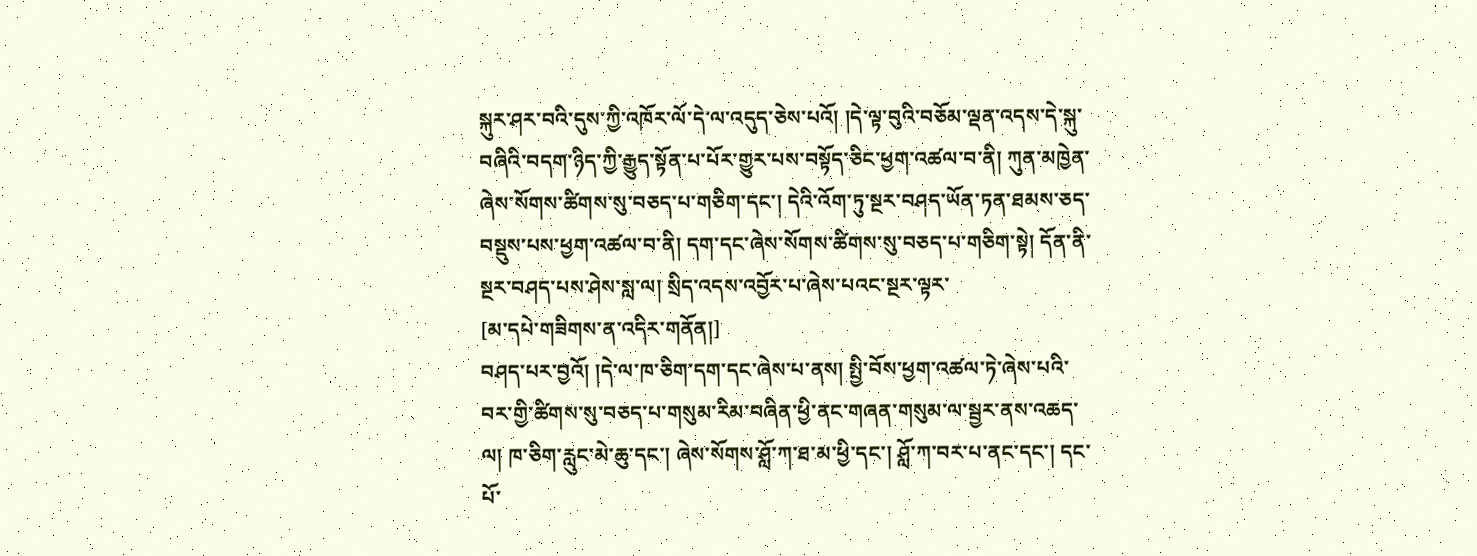སྐུར་ཤར་བའི་དུས་ཀྱི་འཁོར་ལོ་དེ་ལ་འདུད་ཅེས་པའོ། །དེ་ལྟ་བུའི་བཅོམ་ལྡན་འདས་དེ་སྐུ་བཞིའི་བདག་ཉིད་ཀྱི་རྒྱུད་སྟོན་པ་པོར་གྱུར་པས་བསྟོད་ཅིང་ཕྱག་འཚལ་བ་ནི། ཀུན་མཁྱེན་ཞེས་སོགས་ཚིགས་སུ་བཅད་པ་གཅིག་དང་། དེའི་འོག་ཏུ་སྔར་བཤད་ཡོན་ཏན་ཐམས་ཅད་བསྡུས་པས་ཕྱག་འཚལ་བ་ནི། དག་དང་ཞེས་སོགས་ཚིགས་སུ་བཅད་པ་གཅིག་སྟེ། དོན་ནི་སྔར་བཤད་པས་ཤེས་སླ་ལ། སྲིད་འདས་འབྱོར་པ་ཞེས་པའང་སྔར་ལྟར་
[མ་དཔེ་གཟིགས་ན་འདིར་གནོན།]
བཤད་པར་བྱའོ། །དེ་ལ་ཁ་ཅིག་དག་དང་ཞེས་པ་ནས། སྤྱི་བོས་ཕྱག་འཚལ་ཏེ་ཞེས་པའི་བར་གྱི་ཚིགས་སུ་བཅད་པ་གསུམ་རིམ་བཞིན་ཕྱི་ནང་གཞན་གསུམ་ལ་སྦྱར་ནས་འཆད་ལ། ཁ་ཅིག་རླུང་མེ་ཆུ་དང་། ཞེས་སོགས་ཤློ་ཀ་ཐ་མ་ཕྱི་དང་། ཤློ་ཀ་བར་པ་ནང་དང་། དང་པོ་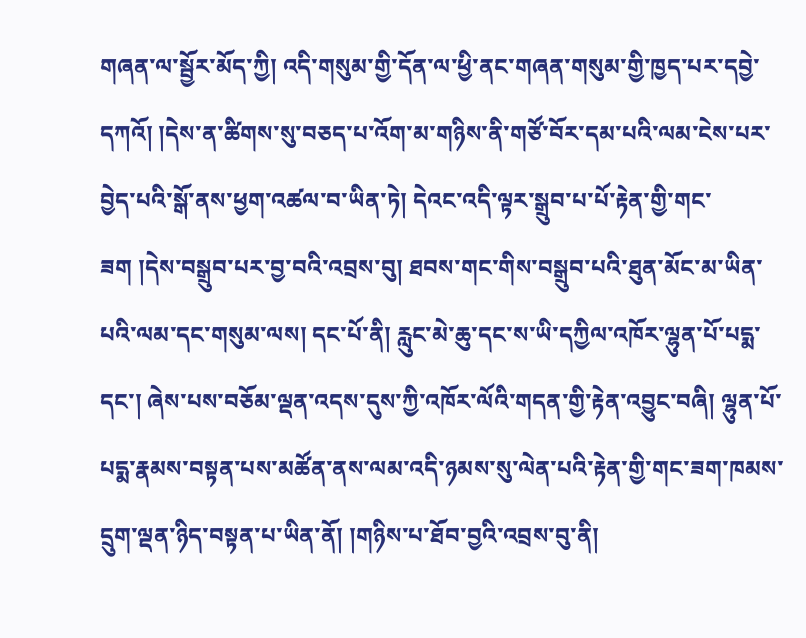གཞན་ལ་སྦྱོར་མོད་ཀྱི། འདི་གསུམ་གྱི་དོན་ལ་ཕྱི་ནང་གཞན་གསུམ་གྱི་ཁྱད་པར་དབྱེ་དཀའོ། །དེས་ན་ཚིགས་སུ་བཅད་པ་འོག་མ་གཉིས་ནི་གཙོ་བོར་དམ་པའི་ལམ་ངེས་པར་བྱེད་པའི་སྒོ་ནས་ཕྱག་འཚལ་བ་ཡིན་ཏེ། དེའང་འདི་ལྟར་སྒྲུབ་པ་པོ་རྟེན་གྱི་གང་ཟག །དེས་བསྒྲུབ་པར་བྱ་བའི་འབྲས་བུ། ཐབས་གང་གིས་བསྒྲུབ་པའི་ཐུན་མོང་མ་ཡིན་པའི་ལམ་དང་གསུམ་ལས། དང་པོ་ནི། རླུང་མེ་ཆུ་དང་ས་ཡི་དཀྱིལ་འཁོར་ལྷུན་པོ་པདྨ་དང་། ཞེས་པས་བཅོམ་ལྡན་འདས་དུས་ཀྱི་འཁོར་ལོའི་གདན་གྱི་རྟེན་འབྱུང་བཞི། ལྷུན་པོ་པདྨ་རྣམས་བསྟན་པས་མཚོན་ནས་ལམ་འདི་ཉམས་སུ་ལེན་པའི་རྟེན་གྱི་གང་ཟག་ཁམས་དྲུག་ལྡན་ཉིད་བསྟན་པ་ཡིན་ནོ། །གཉིས་པ་ཐོབ་བྱའི་འབྲས་བུ་ནི།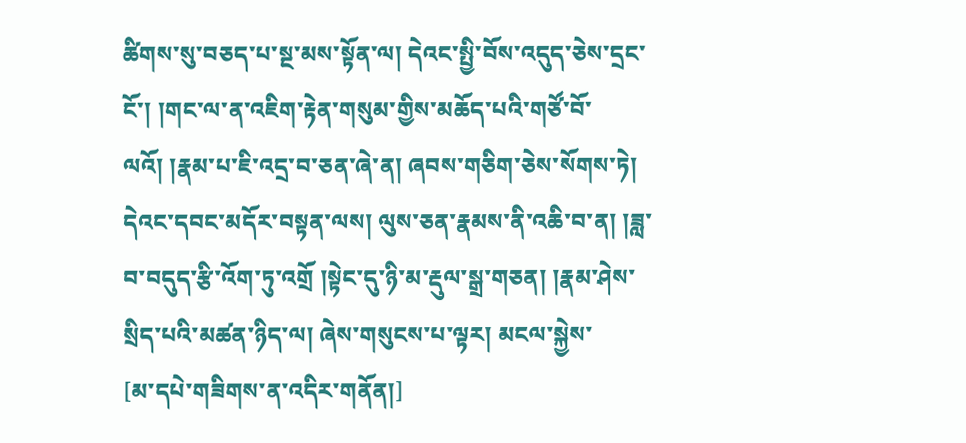ཚིགས་སུ་བཅད་པ་སྔ་མས་སྟོན་ལ། དེའང་སྤྱི་བོས་འདུད་ཅེས་དྲང་ངོ་། །གང་ལ་ན་འཇིག་རྟེན་གསུམ་གྱིས་མཆོད་པའི་གཙོ་བོ་ལའོ། །རྣམ་པ་ཇི་འདྲ་བ་ཅན་ཞེ་ན། ཞབས་གཅིག་ཅེས་སོགས་ཏེ། དེའང་དབང་མདོར་བསྟན་ལས། ལུས་ཅན་རྣམས་ནི་འཆི་བ་ན། །ཟླ་བ་བདུད་རྩི་འོག་ཏུ་འགྲོ །སྟེང་དུ་ཉི་མ་རྡུལ་སྒྲ་གཅན། །རྣམ་ཤེས་སྲིད་པའི་མཚན་ཉིད་ལ། ཞེས་གསུངས་པ་ལྟར། མངལ་སྐྱེས་
[མ་དཔེ་གཟིགས་ན་འདིར་གནོན།]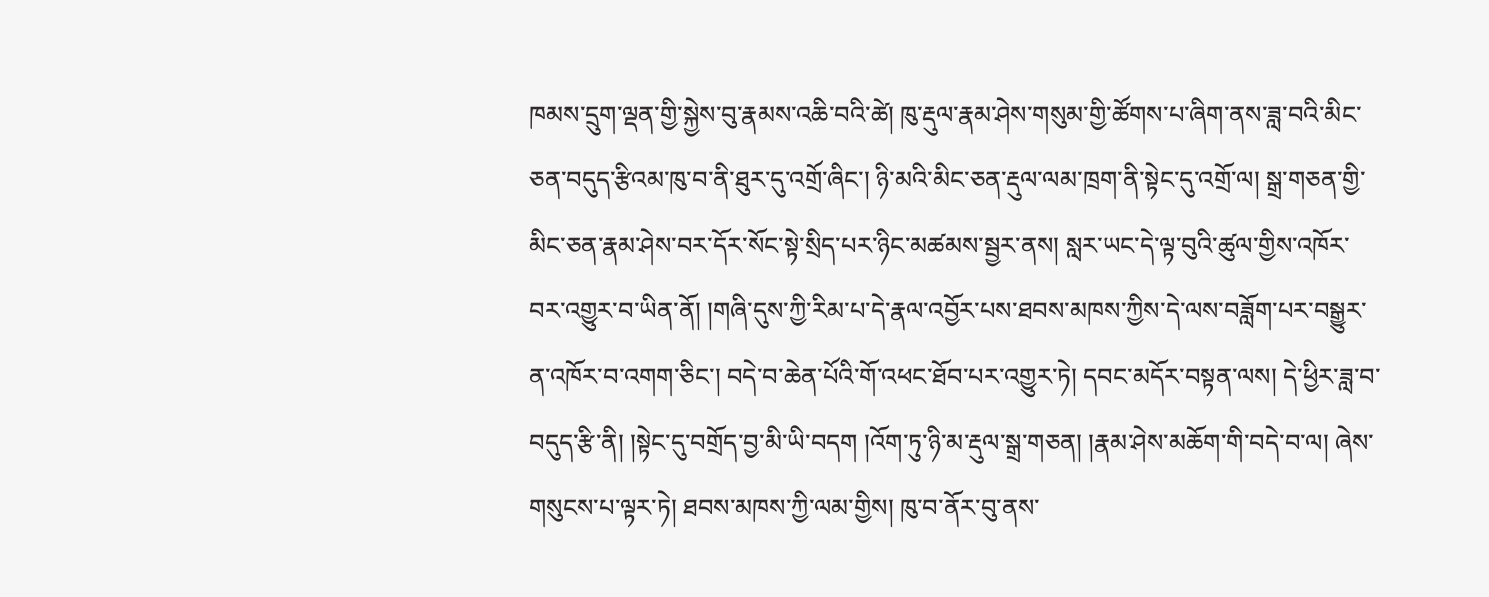ཁམས་དྲུག་ལྡན་གྱི་སྐྱེས་བུ་རྣམས་འཆི་བའི་ཚེ། ཁུ་རྡུལ་རྣམ་ཤེས་གསུམ་གྱི་ཚོགས་པ་ཞིག་ནས་ཟླ་བའི་མིང་ཅན་བདུད་རྩིའམ་ཁུ་བ་ནི་ཐུར་དུ་འགྲོ་ཞིང་། ཉི་མའི་མིང་ཅན་རྡུལ་ལམ་ཁྲག་ནི་སྟེང་དུ་འགྲོ་ལ། སྒྲ་གཅན་གྱི་མིང་ཅན་རྣམ་ཤེས་བར་དོར་སོང་སྟེ་སྲིད་པར་ཉིང་མཚམས་སྦྱར་ནས། སླར་ཡང་དེ་ལྟ་བུའི་ཚུལ་གྱིས་འཁོར་བར་འགྱུར་བ་ཡིན་ནོ། །གཞི་དུས་ཀྱི་རིམ་པ་དེ་རྣལ་འབྱོར་པས་ཐབས་མཁས་ཀྱིས་དེ་ལས་བཟློག་པར་བསྒྱུར་ན་འཁོར་བ་འགག་ཅིང་། བདེ་བ་ཆེན་པོའི་གོ་འཕང་ཐོབ་པར་འགྱུར་ཏེ། དབང་མདོར་བསྟན་ལས། དེ་ཕྱིར་ཟླ་བ་བདུད་རྩི་ནི། །སྟེང་དུ་བགྲོད་བྱ་མི་ཡི་བདག །འོག་ཏུ་ཉི་མ་རྡུལ་སྒྲ་གཅན། །རྣམ་ཤེས་མཆོག་གི་བདེ་བ་ལ། ཞེས་གསུངས་པ་ལྟར་ཏེ། ཐབས་མཁས་ཀྱི་ལམ་གྱིས། ཁུ་བ་ནོར་བུ་ནས་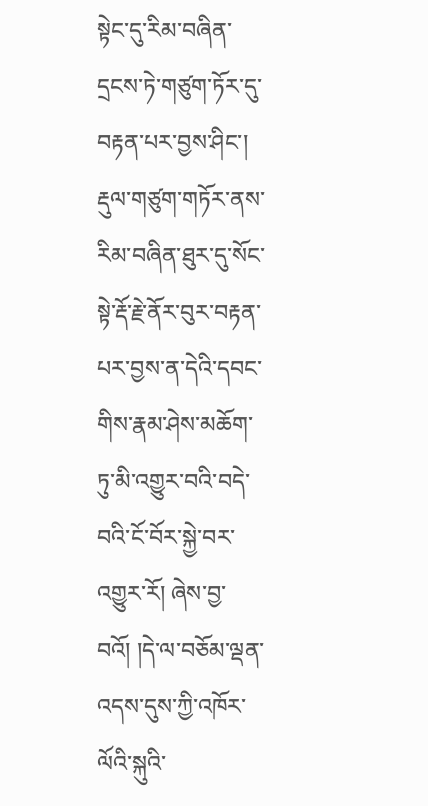སྟེང་དུ་རིམ་བཞིན་དྲངས་ཏེ་གཙུག་ཏོར་དུ་བརྟན་པར་བྱས་ཤིང་། རྡུལ་གཙུག་གཏོར་ནས་རིམ་བཞིན་ཐུར་དུ་སོང་སྟེ་རྡོ་རྗེ་ནོར་བུར་བརྟན་པར་བྱས་ན་དེའི་དབང་གིས་རྣམ་ཤེས་མཆོག་ཏུ་མི་འགྱུར་བའི་བདེ་བའི་ངོ་བོར་སྐྱེ་བར་འགྱུར་རོ། ཞེས་བྱ་བའོ། །དེ་ལ་བཅོམ་ལྡན་འདས་དུས་ཀྱི་འཁོར་ལོའི་སྐུའི་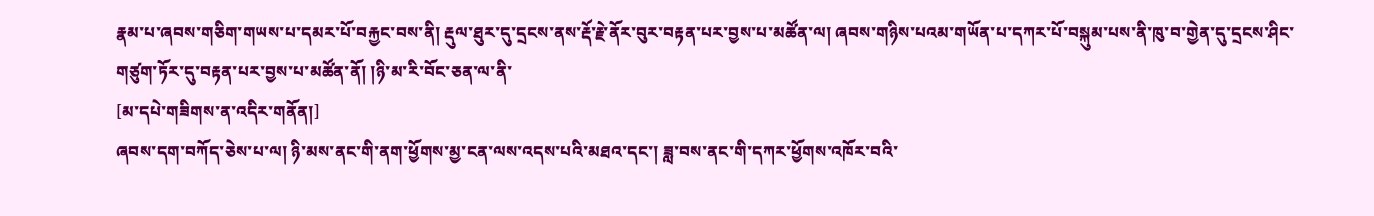རྣམ་པ་ཞབས་གཅིག་གཡས་པ་དམར་པོ་བརྐྱང་བས་ནི། རྡུལ་ཐུར་དུ་དྲངས་ནས་རྡོ་རྗེ་ནོར་བུར་བརྟན་པར་བྱས་པ་མཚོན་ལ། ཞབས་གཉིས་པའམ་གཡོན་པ་དཀར་པོ་བསྐུམ་པས་ནི་ཁུ་བ་གྱེན་དུ་དྲངས་ཤིང་གཙུག་ཏོར་དུ་བརྟན་པར་བྱས་པ་མཚོན་ནོ། །ཉི་མ་རི་བོང་ཅན་ལ་ནི་
[མ་དཔེ་གཟིགས་ན་འདིར་གནོན།]
ཞབས་དག་བཀོད་ཅེས་པ་ལ། ཉི་མས་ནང་གི་ནག་ཕྱོགས་མྱ་ངན་ལས་འདས་པའི་མཐའ་དང་། ཟླ་བས་ནང་གི་དཀར་ཕྱོགས་འཁོར་བའི་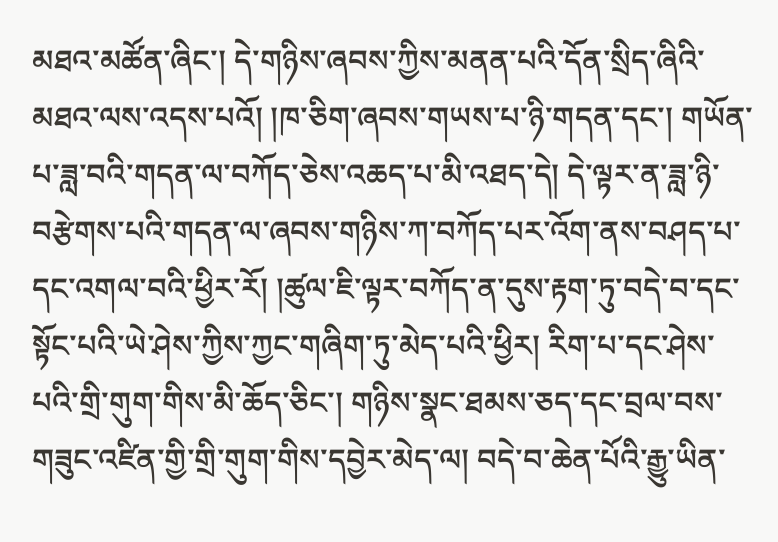མཐའ་མཚོན་ཞིང་། དེ་གཉིས་ཞབས་ཀྱིས་མནན་པའི་དོན་སྲིད་ཞིའི་མཐའ་ལས་འདས་པའོ། །ཁ་ཅིག་ཞབས་གཡས་པ་ཉི་གདན་དང་། གཡོན་པ་ཟླ་བའི་གདན་ལ་བཀོད་ཅེས་འཆད་པ་མི་འཐད་དེ། དེ་ལྟར་ན་ཟླ་ཉི་བརྩེགས་པའི་གདན་ལ་ཞབས་གཉིས་ཀ་བཀོད་པར་འོག་ནས་བཤད་པ་དང་འགལ་བའི་ཕྱིར་རོ། །ཚུལ་ཇི་ལྟར་བཀོད་ན་དུས་རྟག་ཏུ་བདེ་བ་དང་སྟོང་པའི་ཡེ་ཤེས་ཀྱིས་ཀྱང་གཞིག་ཏུ་མེད་པའི་ཕྱིར། རིག་པ་དང་ཤེས་པའི་གྲི་གུག་གིས་མི་ཆོད་ཅིང་། གཉིས་སྣང་ཐམས་ཅད་དང་བྲལ་བས་གཟུང་འཛིན་གྱི་གྲི་གུག་གིས་དབྱེར་མེད་ལ། བདེ་བ་ཆེན་པོའི་རྒྱུ་ཡིན་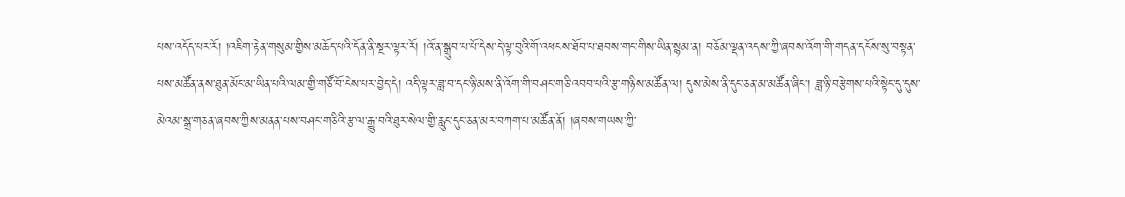པས་འདོད་པར་རོ། །འཇིག་རྟེན་གསུམ་གྱིས་མཆོད་པའི་དོན་ནི་སྔར་ལྟར་རོ། །འོ་ན་སྒྲུབ་པ་པོ་དེས་དེ་ལྟ་བུའི་གོ་འཕངས་ཐོབ་པ་ཐབས་གང་གིས་ཡིན་སྙམ་ན། བཅོམ་ལྡན་འདས་ཀྱི་ཞབས་འོག་གི་གདན་དངོས་སུ་བསྟན་པས་མཚོན་ནས་ཐུན་མོང་མ་ཡིན་པའི་ལམ་གྱི་གཙོ་བོ་ངེས་པར་བྱེད་དེ། འདི་ལྟར་ཟླ་བ་དང་ཉི་མས་ནི་འོག་གི་བཤང་གཅི་འབབ་པའི་རྩ་གཉིས་མཚོན་ལ། དུས་མེས་ནི་དུང་ཅན་མ་མཚོན་ཞིང་། ཟླ་ཉི་བརྩེགས་པའི་སྟེང་དུ་དུས་མེའམ་སྒྲ་གཅན་ཞབས་ཀྱིས་མནན་པས་བཤང་གཅིའི་རྩ་ལ་རྒྱུ་བའི་ཐུར་སེལ་གྱི་རླུང་དུང་ཅན་མར་བཀག་པ་མཚོན་ནོ། །ཞབས་གཡས་ཀྱི་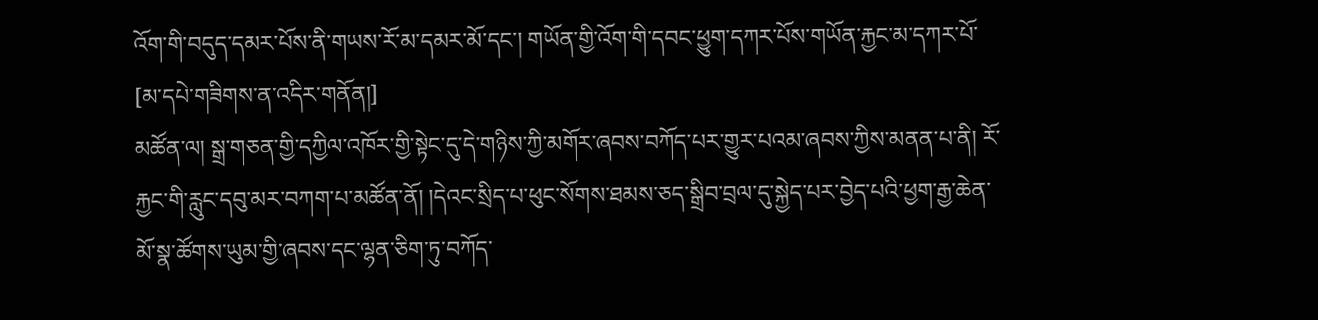འོག་གི་བདུད་དམར་པོས་ནི་གཡས་རོ་མ་དམར་མོ་དང་། གཡོན་གྱི་འོག་གི་དབང་ཕྱུག་དཀར་པོས་གཡོན་རྐྱང་མ་དཀར་པོ་
[མ་དཔེ་གཟིགས་ན་འདིར་གནོན།]
མཚོན་ལ། སྒྲ་གཅན་གྱི་དཀྱིལ་འཁོར་གྱི་སྟེང་དུ་དེ་གཉིས་ཀྱི་མགོར་ཞབས་བཀོད་པར་གྱུར་པའམ་ཞབས་ཀྱིས་མནན་པ་ནི། རོ་རྐྱང་གི་རླུང་དབུ་མར་བཀག་པ་མཚོན་ནོ། །དེའང་སྲིད་པ་ཕུང་སོགས་ཐམས་ཅད་སྒྲིབ་བྲལ་དུ་སྐྱེད་པར་བྱེད་པའི་ཕྱག་རྒྱ་ཆེན་མོ་སྣ་ཚོགས་ཡུམ་གྱི་ཞབས་དང་ལྷན་ཅིག་ཏུ་བཀོད་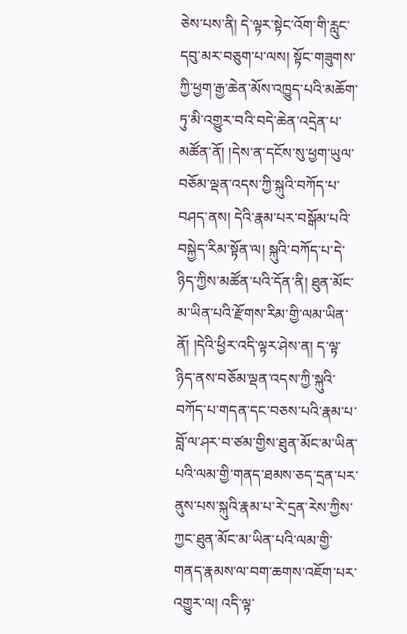ཅེས་པས་ནི། དེ་ལྟར་སྟེང་འོག་གི་རླུང་དབུ་མར་བཅུག་པ་ལས། སྟོང་གཟུགས་ཀྱི་ཕྱག་རྒྱ་ཆེན་མོས་འཁྱུད་པའི་མཆོག་ཏུ་མི་འགྱུར་བའི་བདེ་ཆེན་འདྲེན་པ་མཚོན་ནོ། །དེས་ན་དངོས་སུ་ཕྱག་ཡུལ་བཅོམ་ལྡན་འདས་ཀྱི་སྐུའི་བཀོད་པ་བཤད་ནས། དེའི་རྣམ་པར་བསྒོམ་པའི་བསྐྱེད་རིམ་སྟོན་ལ། སྐུའི་བཀོད་པ་དེ་ཉིད་ཀྱིས་མཚོན་པའི་དོན་ནི། ཐུན་མོང་མ་ཡིན་པའི་རྫོགས་རིམ་གྱི་ལམ་ཡིན་ནོ། །དེའི་ཕྱིར་འདི་ལྟར་ཤེས་ན། ད་ལྟ་ཉིད་ནས་བཅོམ་ལྡན་འདས་ཀྱི་སྐུའི་བཀོད་པ་གདན་དང་བཅས་པའི་རྣམ་པ་བློ་ལ་ཤར་བ་ཙམ་གྱིས་ཐུན་མོང་མ་ཡིན་པའི་ལམ་གྱི་གནད་ཐམས་ཅད་དྲན་པར་ནུས་པས་སྐུའི་རྣམ་པ་རེ་དྲན་རེས་ཀྱིས་ཀྱང་ཐུན་མོང་མ་ཡིན་པའི་ལམ་གྱི་གནད་རྣམས་ལ་བག་ཆགས་འཇོག་པར་འགྱུར་ལ། འདི་ལྟ་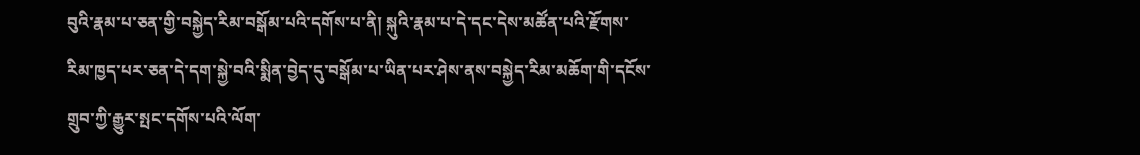བུའི་རྣམ་པ་ཅན་གྱི་བསྐྱེད་རིམ་བསྒོམ་པའི་དགོས་པ་ནི། སྐུའི་རྣམ་པ་དེ་དང་དེས་མཚོན་པའི་རྫོགས་རིམ་ཁྱད་པར་ཅན་དེ་དག་སྐྱེ་བའི་སྨིན་བྱེད་དུ་བསྒོམ་པ་ཡིན་པར་ཤེས་ནས་བསྐྱེད་རིམ་མཆོག་གི་དངོས་གྲུབ་ཀྱི་རྒྱུར་སྤང་དགོས་པའི་ལོག་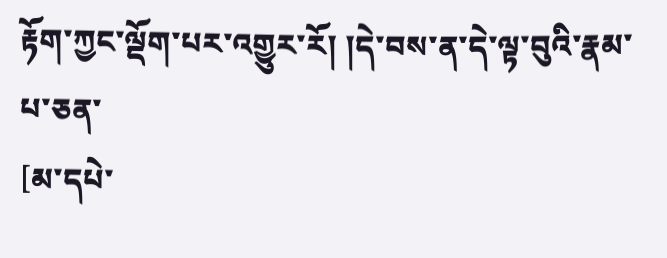རྟོག་ཀྱང་ལྡོག་པར་འགྱུར་རོ། །དེ་བས་ན་དེ་ལྟ་བུའི་རྣམ་པ་ཅན་
[མ་དཔེ་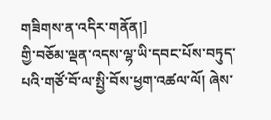གཟིགས་ན་འདིར་གནོན།]
གྱི་བཅོམ་ལྡན་འདས་ལྷ་ཡི་དབང་པོས་བཏུད་པའི་གཙོ་བོ་ལ་སྤྱི་བོས་ཕྱག་འཚལ་ལོ། ཞེས་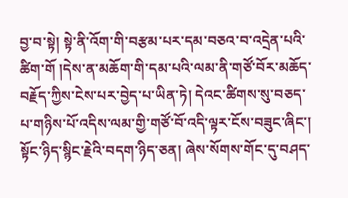བྱ་བ་སྟེ། སྟེ་ནི་འོག་གི་བརྩམ་པར་དམ་བཅའ་བ་འདྲེན་པའི་ཚིག་གོ །དེས་ན་མཆོག་གི་དམ་པའི་ལམ་ནི་གཙོ་བོར་མཆོད་བརྗོད་ཀྱིས་ངེས་པར་བྱེད་པ་ཡིན་ཏེ། དེའང་ཚིགས་སུ་བཅད་པ་གཉིས་པོ་འདིས་ལམ་གྱི་གཙོ་བོ་འདི་ལྟར་ངོས་བཟུང་ཞིང་། སྟོང་ཉིད་སྙིང་རྗེའི་བདག་ཉིད་ཅན། ཞེས་སོགས་གོང་དུ་བཤད་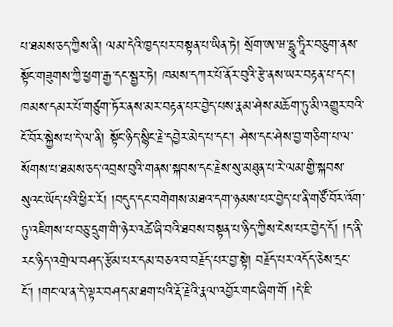པ་ཐམས་ཅད་ཀྱིས་ནི། ལམ་དེའི་ཁྱད་པར་བསྟན་པ་ཡིན་ཏེ། སྲོག་ཨ་ཝ་དྷཱུ་ཏཱིར་བཅུག་ནས་སྟོང་གཟུགས་ཀྱི་ཕྱག་རྒྱ་དང་སྦྱར་ཏེ། ཁམས་དཀར་པོ་ནོར་བུའི་རྩེ་ནས་ཡར་བརྟན་པ་དང་། ཁམས་དམར་པོ་གཙུག་ཏོར་ནས་མར་བརྟན་པར་བྱེད་པས་རྣམ་ཤེས་མཆོག་ཏུ་མི་འགྱུར་བའི་ངོ་བོར་སྐྱེས་པ་དེ་ལ་ནི། སྟོང་ཉིད་སྙིང་རྗེ་དབྱེར་མེད་པ་དང་། ཤེས་དང་ཤེས་བྱ་གཅིག་པ་ལ་སོགས་པ་ཐམས་ཅད་འབྲས་བུའི་གནས་སྐབས་དང་རྗེས་སུ་མཐུན་པ་རེ་ལམ་གྱི་སྐབས་སུའང་ཡོད་པའི་ཕྱིར་རོ། །བདུད་དང་བགེགས་མཐའ་དག་ཉམས་པར་བྱེད་པ་ནི་གཙོ་བོར་འོག་ཏུ་འཇིགས་པ་བཅུ་དྲུག་གི་ཉེར་འཚེ་ཞི་བའི་ཐབས་བསྟན་པ་ཉིད་ཀྱིས་ངེས་པར་བྱེད་དོ། །ད་ནི་རང་ཉིད་འགྲེལ་བཤད་རྩོམ་པར་དམ་བཅའ་བ་བརྗོད་པར་བྱ་སྟེ། བརྗོད་པར་འདོད་ཅེས་དྲང་ངོ་། །གང་ལ་ན་དེ་ལྟར་བཤད་མ་ཐག་པའི་རྡོ་རྗེའི་རྣལ་འབྱོར་གང་ཞིག་གོ །དེ་ཇི་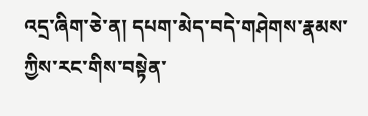འདྲ་ཞིག་ཅེ་ན། དཔག་མེད་བདེ་གཤེགས་རྣམས་ཀྱིས་རང་གིས་བསྟེན་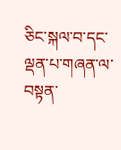ཅིང་སྐལ་བ་དང་ལྡན་པ་གཞན་ལ་བསྟན་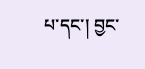པ་དང་། བྱང་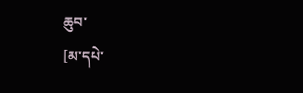ཆུབ་
[མ་དཔེ་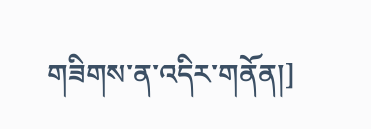གཟིགས་ན་འདིར་གནོན།]